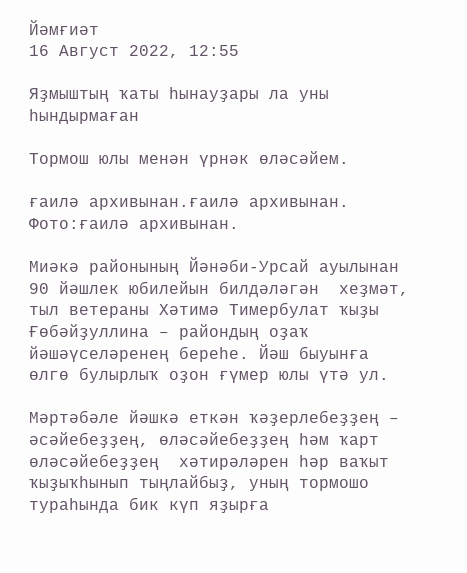Йәмғиәт
16 Август 2022, 12:55

Яҙмыштың ҡаты һынауҙары ла уны һындырмаған

Тормош юлы менән үрнәк өләсәйем.

ғаилә архивынан.ғаилә архивынан.
Фото:ғаилә архивынан.

Миәкә районының Йәнәби-Урсай ауылынан 90 йәшлек юбилейын билдәләгән  хеҙмәт, тыл ветераны Хәтимә Тимербулат ҡыҙы Ғөбәйҙуллина – райондың оҙаҡ йәшәүселәренең береһе. Йәш быуынға өлгө булырлыҡ оҙон ғүмер юлы үтә ул.

Мәртәбәле йәшкә еткән ҡәҙерлебеҙҙең – әсәйебеҙҙең, өләсәйебеҙҙең һәм ҡарт өләсәйебеҙҙең  хәтирәләрен һәр ваҡыт ҡыҙыҡһынып тыңлайбыҙ, уның тормошо тураһында бик күп яҙырға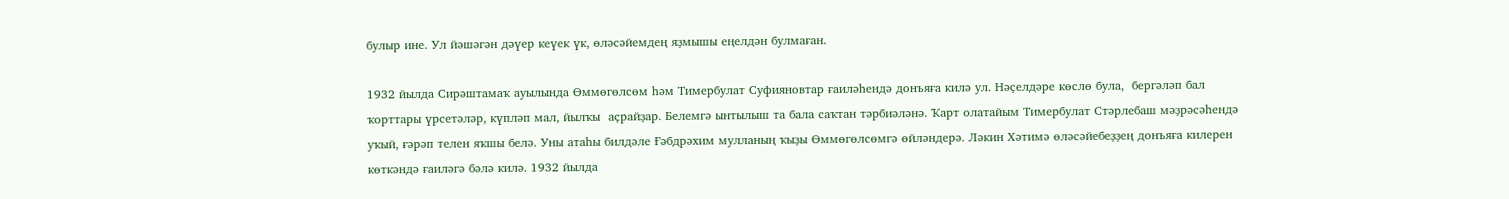булыр ине. Ул йәшәгән дәүер кеүек үк, өләсәйемдең яҙмышы еңелдән булмаған.

1932 йылда Сирәштамаҡ ауылында Өммөгөлсөм һәм Тимербулат Суфияновтар ғаиләһендә донъяға килә ул. Нәҫелдәре көслө була,  бергәләп бал ҡорттары үрсетәләр, күпләп мал, йылҡы  аҫрайҙар. Белемгә ынтылыш та бала саҡтан тәрбиәләнә. Ҡарт олатайым Тимербулат Стәрлебаш мәҙрәсәһендә уҡый, ғәрәп телен яҡшы белә. Уны атаһы билдәле Ғәбдрәхим мулланың ҡыҙы Өммөгөлсөмгә өйләндерә. Ләкин Хәтимә өләсәйебеҙҙең донъяға килерен көткәндә ғаиләгә бәлә килә. 1932 йылда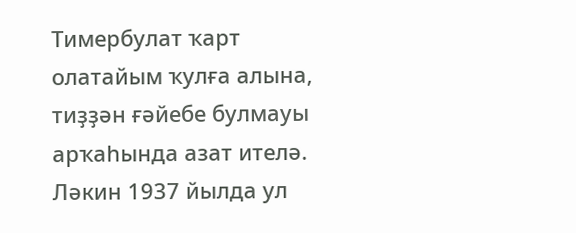Тимербулат ҡарт олатайым ҡулға алына, тиҙҙән ғәйебе булмауы арҡаһында азат ителә. Ләкин 1937 йылда ул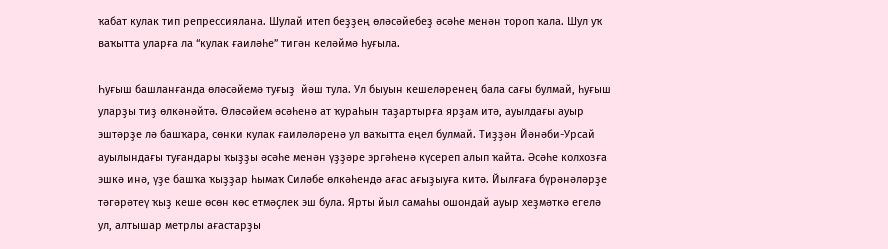ҡабат кулак тип репрессиялана. Шулай итеп беҙҙең өләсәйебеҙ әсәһе менән тороп ҡала. Шул уҡ ваҡытта уларға ла “кулак ғаиләһе” тигән келәймә һуғыла.

Һуғыш башланғанда өләсәйемә туғыҙ  йәш тула. Ул быуын кешеләренең бала сағы булмай, һуғыш уларҙы тиҙ өлкәнәйтә. Өләсәйем әсәһенә ат ҡураһын таҙартырға ярҙам итә, ауылдағы ауыр эштәрҙе лә башҡара, сөнки кулак ғаиләләренә ул ваҡытта еңел булмай. Тиҙҙән Йәнәби-Урсай ауылындағы туғандары ҡыҙҙы әсәһе менән үҙҙәре эргәһенә күсереп алып ҡайта. Әсәһе колхозға эшкә инә, үҙе башҡа ҡыҙҙар һымаҡ Силәбе өлкәһендә ағас ағыҙыуға китә. Йылғаға бүрәнәләрҙе тәгәрәтеү ҡыҙ кеше өсөн көс етмәҫлек эш була. Ярты йыл самаһы ошондай ауыр хеҙмәткә егелә ул, алтышар метрлы ағастарҙы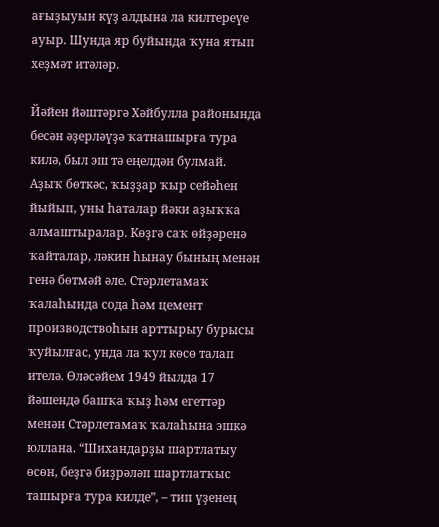ағыҙыуын күҙ алдына ла килтереүе ауыр. Шунда яр буйында ҡуна ятып хеҙмәт итәләр.

Йәйен йәштәргә Хәйбулла районында бесән әҙерләүҙә ҡатнашырға тура килә, был эш тә еңелдән булмай. Аҙыҡ бөткәс, ҡыҙҙар ҡыр сейәһен йыйып, уны һаталар йәки аҙыҡҡа алмаштыралар. Көҙгә саҡ өйҙәренә ҡайталар, ләкин һынау бының менән генә бөтмәй әле. Стәрлетамаҡ ҡалаһында сода һәм цемент производствоһын арттырыу бурысы ҡуйылғас, унда ла ҡул көсө талап ителә. Өләсәйем 1949 йылда 17 йәшендә башҡа ҡыҙ һәм егеттәр менән Стәрлетамаҡ ҡалаһына эшкә юллана. “Шихандарҙы шартлатыу өсөн, беҙгә биҙрәләп шартлатҡыс ташырға тура килде”, – тип үҙенең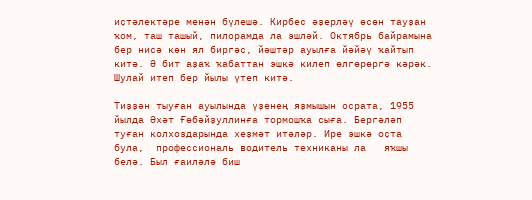иҫтәлектәре менән бүлешә. Кирбес әҙерләү өсөн тауҙан ҡом, таш ташый, пилорамда ла эшләй. Октябрь байрамына бер нисә көн ял биргәс, йәштәр ауылға йәйәү ҡайтып китә. Ә бит аҙаҡ ҡабаттан эшкә килеп өлгөрөргә кәрәк. Шулай итеп бер йылы үтеп китә.

Тиҙҙән тыуған ауылында үҙенең яҙмышын осрата, 1955 йылда Әхәт Ғөбәйҙуллинға тормошҡа сыға. Бергәләп туған колхоздарында хеҙмәт итәләр. Ире эшкә оҫта була,  профессиональ водитель техниканы ла   яҡшы белә. Был ғаиләлә биш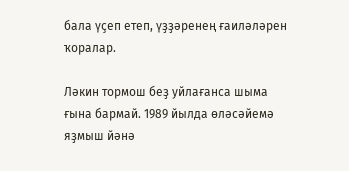бала үҫеп етеп, үҙҙәренең ғаиләләрен ҡоралар.

Ләкин тормош беҙ уйлағанса шыма ғына бармай. 1989 йылда өләсәйемә яҙмыш йәнә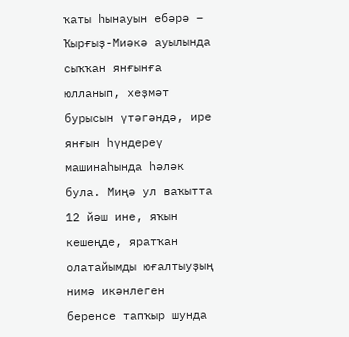ҡаты һынауын ебәрә – Ҡырғыҙ-Миәкә ауылында сыҡҡан янғынға юлланып, хеҙмәт бурысын үтәгәндә, ире янғын һүндереү машинаһында һәләк була. Миңә ул ваҡытта 12 йәш ине, яҡын кешеңде, яратҡан олатайымды юғалтыуҙың нимә икәнлеген беренсе тапҡыр шунда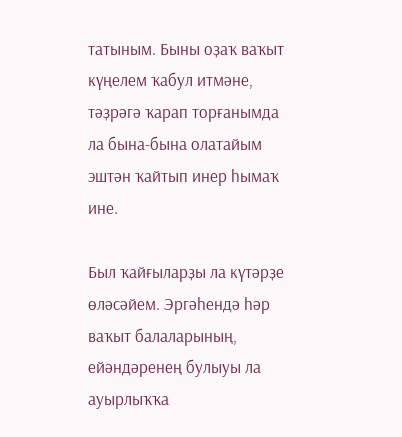татыным. Быны оҙаҡ ваҡыт күңелем ҡабул итмәне, тәҙрәгә ҡарап торғанымда ла бына-бына олатайым эштән ҡайтып инер һымаҡ ине.

Был ҡайғыларҙы ла күтәрҙе өләсәйем. Эргәһендә һәр ваҡыт балаларының, ейәндәренең булыуы ла ауырлыҡҡа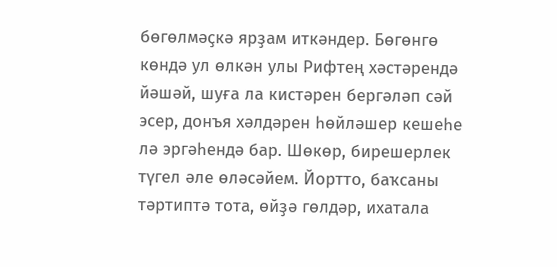бөгөлмәҫкә ярҙам иткәндер. Бөгөнгө көндә ул өлкән улы Рифтең хәстәрендә йәшәй, шуға ла кистәрен бергәләп сәй эсер, донъя хәлдәрен һөйләшер кешеһе лә эргәһендә бар. Шөкөр, бирешерлек түгел әле өләсәйем. Йортто, баҡсаны тәртиптә тота, өйҙә гөлдәр, ихатала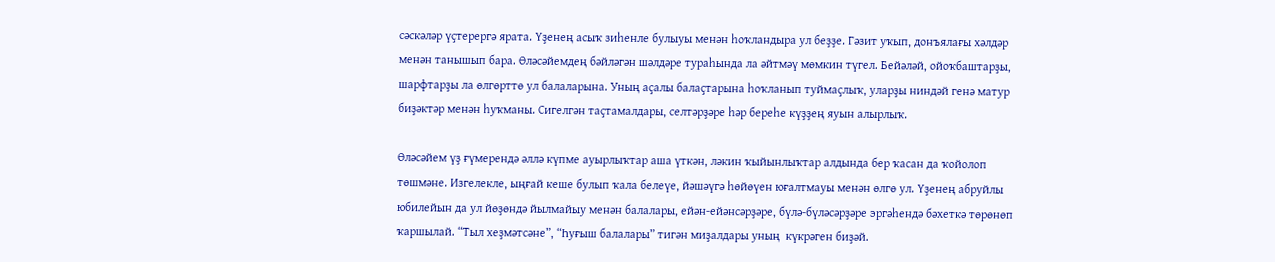сәскәләр үҫтерергә ярата. Үҙенең асыҡ зиһенле булыуы менән һоҡландыра ул беҙҙе. Гәзит уҡып, донъялағы хәлдәр менән танышып бара. Өләсәйемдең бәйләгән шәлдәре тураһында ла әйтмәү мөмкин түгел. Бейәләй, ойоҡбаштарҙы, шарфтарҙы ла өлгөрттө ул балаларына. Уның аҫалы балаҫтарына һоҡланып туймаҫлыҡ, уларҙы ниндәй генә матур биҙәктәр менән һуҡманы. Сигелгән таҫтамалдары, селтәрҙәре һәр береһе күҙҙең яуын алырлыҡ.

Өләсәйем үҙ ғүмерендә әллә күпме ауырлыҡтар аша үткән, ләкин ҡыйынлыҡтар алдында бер ҡасан да ҡойолоп төшмәне. Изгелекле, ыңғай кеше булып ҡала белеүе, йәшәүгә һөйөүен юғалтмауы менән өлгө ул. Үҙенең абруйлы юбилейын да ул йөҙөндә йылмайыу менән балалары, ейән-ейәнсәрҙәре, бүлә-бүләсәрҙәре эргәһендә бәхеткә төрөнөп ҡаршылай. “Тыл хеҙмәтсәне”, “Һуғыш балалары” тигән миҙалдары уның  күкрәген биҙәй.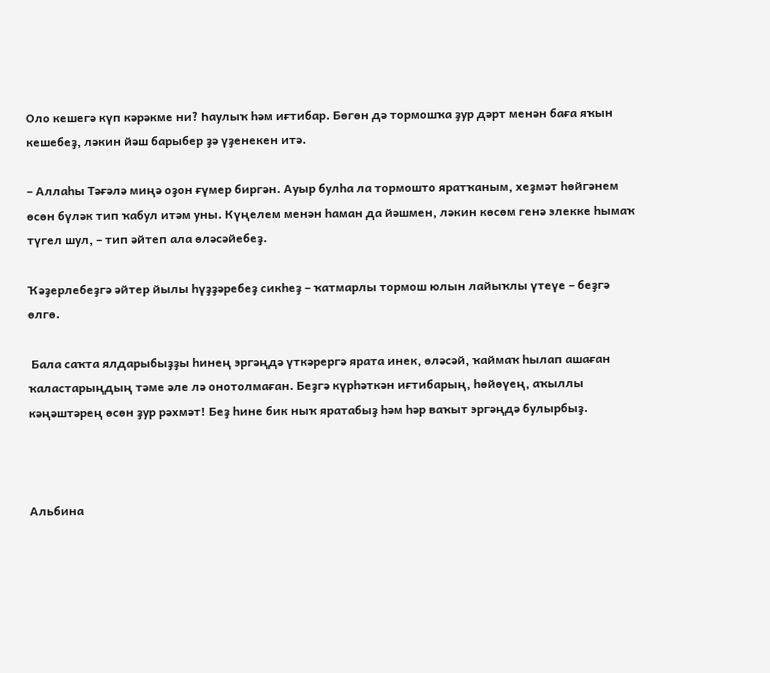Оло кешегә күп кәрәкме ни? Һаулыҡ һәм иғтибар. Бөгөн дә тормошҡа ҙур дәрт менән баға яҡын кешебеҙ, ләкин йәш барыбер ҙә үҙенекен итә.

– Аллаһы Тәғәлә миңә оҙон ғүмер биргән. Ауыр булһа ла тормошто яратҡаным, хеҙмәт һөйгәнем өсөн бүләк тип ҡабул итәм уны. Күңелем менән һаман да йәшмен, ләкин көсөм генә элекке һымаҡ түгел шул, – тип әйтеп ала өләсәйебеҙ.

Ҡәҙерлебеҙгә әйтер йылы һүҙҙәребеҙ сикһеҙ – ҡатмарлы тормош юлын лайыҡлы үтеүе – беҙгә өлгө.

 Бала саҡта ялдарыбыҙҙы һинең эргәңдә үткәрергә ярата инек, өләсәй, ҡаймаҡ һылап ашаған  ҡаластарыңдың тәме әле лә онотолмаған. Беҙгә күрһәткән иғтибарың, һөйөүең, аҡыллы кәңәштәрең өсөн ҙур рәхмәт! Беҙ һине бик ныҡ яратабыҙ һәм һәр ваҡыт эргәңдә булырбыҙ.



Альбина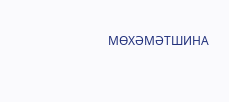МӨХӘМӘТШИНА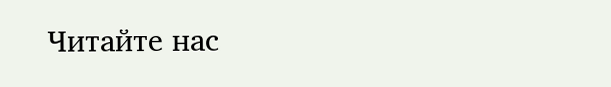Читайте нас